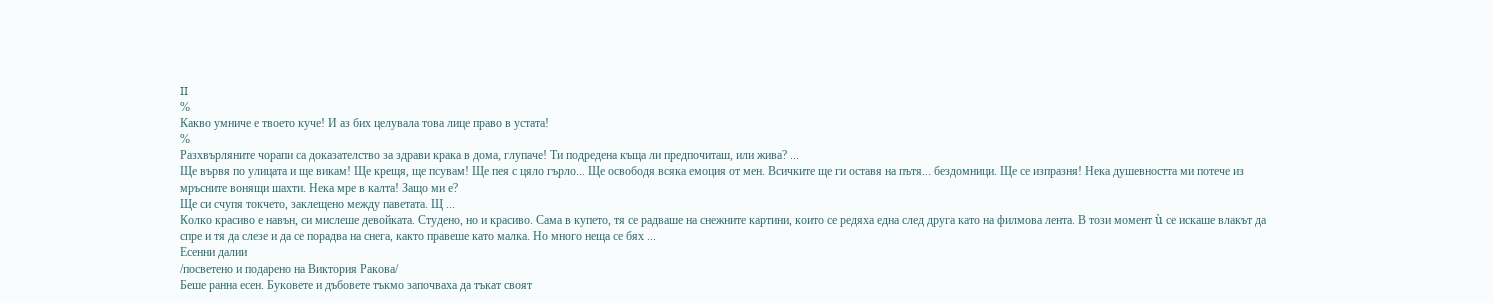II
%
Какво умниче е твоето куче! И аз бих целувала това лице право в устата!
%
Разхвърляните чорапи са доказателство за здрави крака в дома, глупаче! Ти подредена къща ли предпочиташ, или жива? ...
Ще вървя по улицата и ще викам! Ще крещя, ще псувам! Ще пея с цяло гърло... Ще освободя всяка емоция от мен. Всичките ще ги оставя на пътя... бездомници. Ще се изпразня! Нека душевността ми потече из мръсните вонящи шахти. Нека мре в калта! Защо ми е?
Ще си счупя токчето, заклещено между паветата. Щ ...
Колко красиво е навън, си мислеше девойката. Студено, но и красиво. Сама в купето, тя се радваше на снежните картини, които се редяха една след друга като на филмова лента. В този момент ù се искаше влакът да спре и тя да слезе и да се порадва на снега, както правеше като малка. Но много неща се бях ...
Есенни далии
/посветено и подарено на Виктория Ракова/
Беше ранна есен. Буковете и дъбовете тъкмо започваха да тъкат своят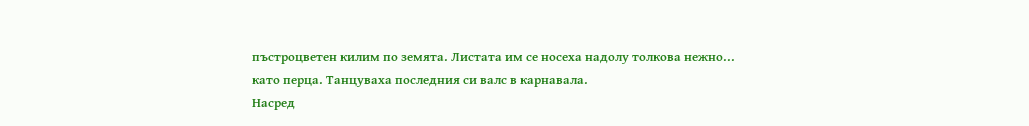пъстроцветен килим по земята. Листата им се носеха надолу толкова нежно... като перца. Танцуваха последния си валс в карнавала.
Насред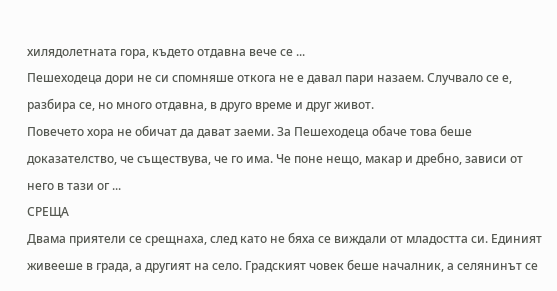хилядолетната гора, където отдавна вече се ...
Пешеходеца дори не си спомняше откога не е давал пари назаем. Случвало се е, разбира се, но много отдавна, в друго време и друг живот.
Повечето хора не обичат да дават заеми. За Пешеходеца обаче това беше доказателство, че съществува, че го има. Че поне нещо, макар и дребно, зависи от него в тази ог ...
СРЕЩА
Двама приятели се срещнаха, след като не бяха се виждали от младостта си. Единият живееше в града, а другият на село. Градският човек беше началник, а селянинът се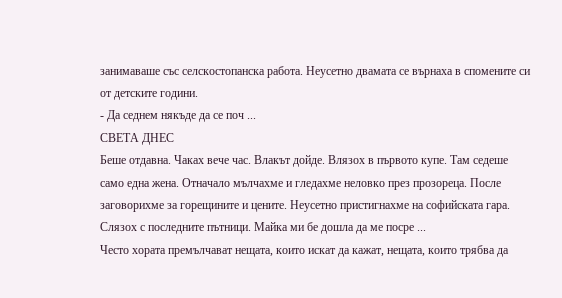занимаваше със селскостопанска работа. Неусетно двамата се върнаха в спомените си от детските години.
- Да седнем някъде да се поч ...
СВЕТА ДНЕС
Беше отдавна. Чаках вече час. Влакът дойде. Влязох в първото купе. Там седеше само една жена. Отначало мълчахме и гледахме неловко през прозореца. После
заговорихме за горещините и цените. Неусетно пристигнахме на софийската гара. Слязох с последните пътници. Майка ми бе дошла да ме посре ...
Често хората премълчават нещата, които искат да кажат, нещата, които трябва да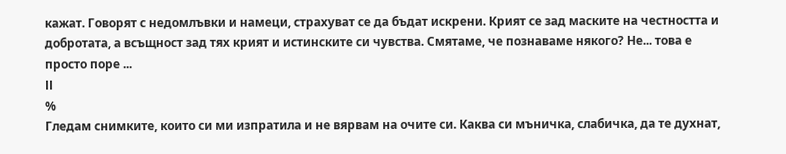кажат. Говорят с недомлъвки и намеци, страхуват се да бъдат искрени. Крият се зад маските на честността и добротата, а всъщност зад тях крият и истинските си чувства. Смятаме, че познаваме някого? Не... това е просто поре ...
ІІ
%
Гледам снимките, които си ми изпратила и не вярвам на очите си. Каква си мъничка, слабичка, да те духнат,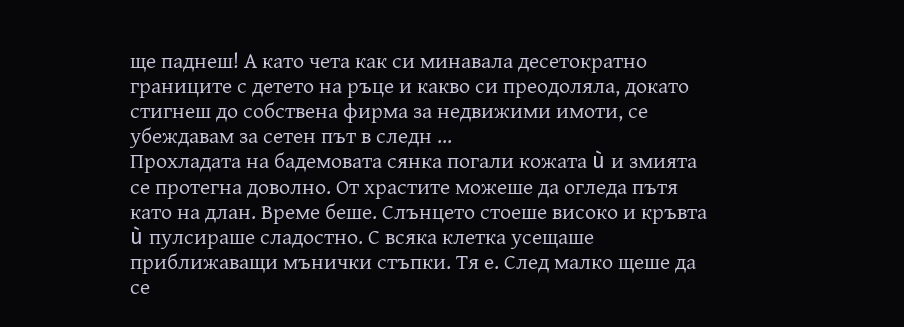ще паднеш! А като чета как си минавала десетократно границите с детето на ръце и какво си преодоляла, докато стигнеш до собствена фирма за недвижими имоти, се убеждавам за сетен път в следн ...
Прохладата на бадемовата сянка погали кожата ù и змията се протегна доволно. От храстите можеше да огледа пътя като на длан. Време беше. Слънцето стоеше високо и кръвта ù пулсираше сладостно. С всяка клетка усещаше приближаващи мънички стъпки. Тя е. След малко щеше да се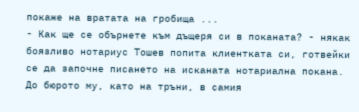покаже на вратата на гробища ...
- Как ще се обърнете към дъщеря си в поканата? - някак боязливо нотариус Тошев попита клиентката си, готвейки се да започне писането на исканата нотариална покана.
До бюрото му, като на тръни, в самия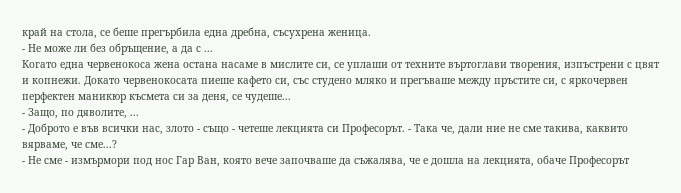край на стола, се беше прегърбила една дребна, съсухрена женица.
- Не може ли без обръщение, а да с ...
Когато една червенокоса жена остана насаме в мислите си, се уплаши от техните въртоглави творения, изпъстрени с цвят и копнежи. Докато червенокосата пиеше кафето си, със студено мляко и прегъваше между пръстите си, с яркочервен перфектен маникюр късмета си за деня, се чудеше...
- Защо, по дяволите, ...
- Доброто е във всички нас, злото - също - четеше лекцията си Професорът. - Така че, дали ние не сме такива, каквито вярваме, че сме...?
- Не сме - измърмори под нос Гар Ван, която вече започваше да съжалява, че е дошла на лекцията, обаче Професорът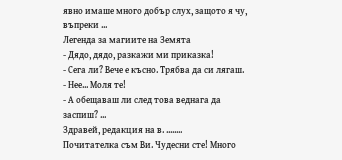явно имаше много добър слух, защото я чу, въпреки ...
Легенда за магиите на Земята
- Дядо, дядо, разкажи ми приказка!
- Сега ли? Вече е късно. Трябва да си лягаш.
- Нее... Моля те!
- А обещаваш ли след това веднага да заспиш? ...
Здравей, редакция на в. ........
Почитателка съм Ви. Чудесни сте! Много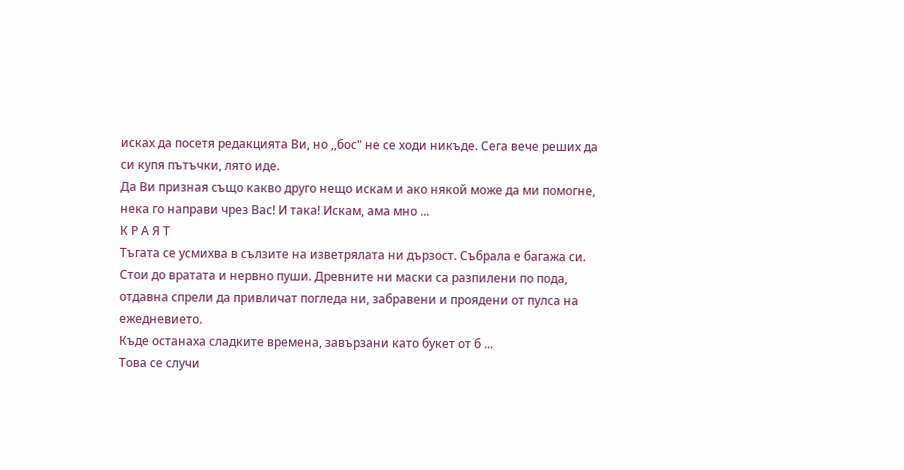исках да посетя редакцията Ви, но ,,бос" не се ходи никъде. Сега вече реших да си купя пътъчки, лято иде.
Да Ви призная също какво друго нещо искам и ако някой може да ми помогне, нека го направи чрез Вас! И така! Искам, ама мно ...
К Р А Я Т
Тъгата се усмихва в сълзите на изветрялата ни дързост. Събрала е багажа си. Стои до вратата и нервно пуши. Древните ни маски са разпилени по пода, отдавна спрели да привличат погледа ни, забравени и проядени от пулса на ежедневието.
Къде останаха сладките времена, завързани като букет от б ...
Това се случи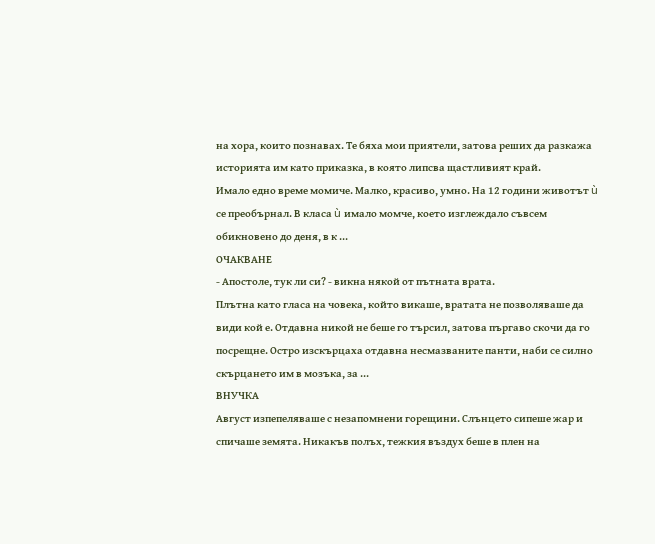на хора, които познавах. Те бяха мои приятели, затова реших да разкажа историята им като приказка, в която липсва щастливият край.
Имало едно време момиче. Малко, красиво, умно. На 12 години животът ù се преобърнал. В класа ù имало момче, което изглеждало съвсем обикновено до деня, в к ...
ОЧАКВАНЕ
- Апостоле, тук ли си? - викна някой от пътната врата.
Плътна като гласа на човека, който викаше, вратата не позволяваше да види кой е. Отдавна никой не беше го търсил, затова пъргаво скочи да го посрещне. Остро изскърцаха отдавна несмазваните панти, наби се силно скърцането им в мозъка, за ...
ВНУЧКА
Август изпепеляваше с незапомнени горещини. Слънцето сипеше жар и спичаше земята. Никакъв полъх, тежкия въздух беше в плен на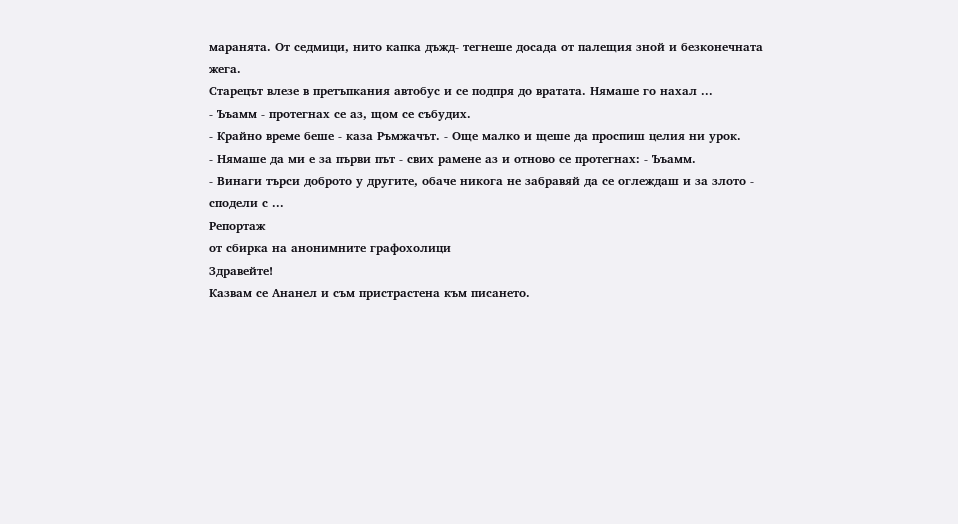маранята. От седмици, нито капка дъжд- тегнеше досада от палещия зной и безконечната жега.
Старецът влезе в претъпкания автобус и се подпря до вратата. Нямаше го нахал ...
- Ъъамм - протегнах се аз, щом се събудих.
- Крайно време беше - каза Ръмжачът. - Още малко и щеше да проспиш целия ни урок.
- Нямаше да ми е за първи път - свих рамене аз и отново се протегнах: - Ъъамм.
- Винаги търси доброто у другите, обаче никога не забравяй да се оглеждаш и за злото - сподели с ...
Репортаж
от сбирка на анонимните графохолици
Здравейте!
Казвам се Ананел и съм пристрастена към писането.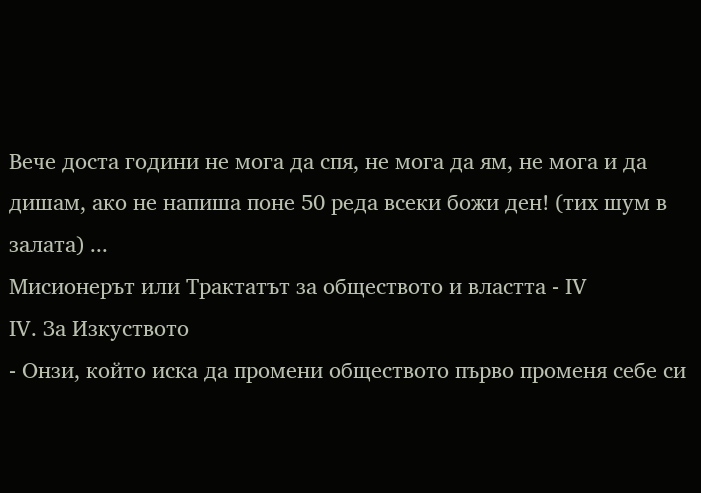Вече доста години не мога да спя, не мога да ям, не мога и да дишам, ако не напиша поне 50 реда всеки божи ден! (тих шум в залата) ...
Мисионерът или Трактатът за обществото и властта - IV
IV. За Изкуството
- Онзи, който иска да промени обществото първо променя себе си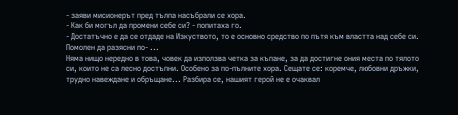- заяви мисионерът пред тълпа насъбрали се хора.
- Как би могъл да промени себе си? - попитаха го.
- Достатъчно е да се отдаде на Изкуството, то е основно средство по пътя към властта над себе си.
Помолен да разясни по- ...
Няма нищо нередно в това, човек да използва четка за къпане, за да достигне ония места по тялото си, които не са лесно достъпни. Особено за по-пълните хора. Сещате се: коремче, любовни дръжки, трудно навеждане и обръщане... Разбира се, нашият герой не е очаквал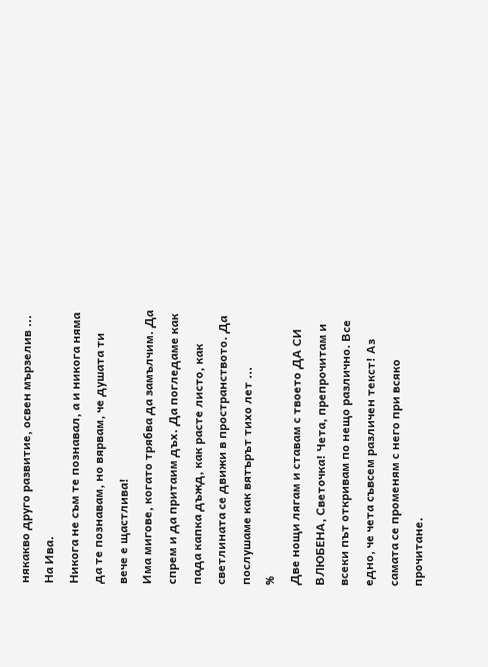някакво друго развитие, освен мързелив ...
На Ива.
Никога не съм те познавал, а и никога няма да те познавам, но вярвам, че душата ти вече е щастлива!
Има мигове, когато трябва да замълчим. Да спрем и да притаим дъх. Да погледаме как пада капка дъжд, как расте листо, как светлината се движи в пространството. Да послушаме как вятърът тихо лет ...
%
Две нощи лягам и ставам с твоето ДА СИ ВЛЮБЕНА, Светочка! Чета, препрочитам и всеки път откривам по нещо различно. Все едно, че чета съвсем различен текст! Аз самата се променям с него при всяко прочитане.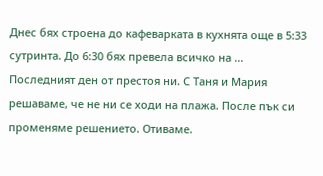Днес бях строена до кафеварката в кухнята още в 5:33 сутринта. До 6:30 бях превела всичко на ...
Последният ден от престоя ни. С Таня и Мария решаваме, че не ни се ходи на плажа. После пък си променяме решението. Отиваме.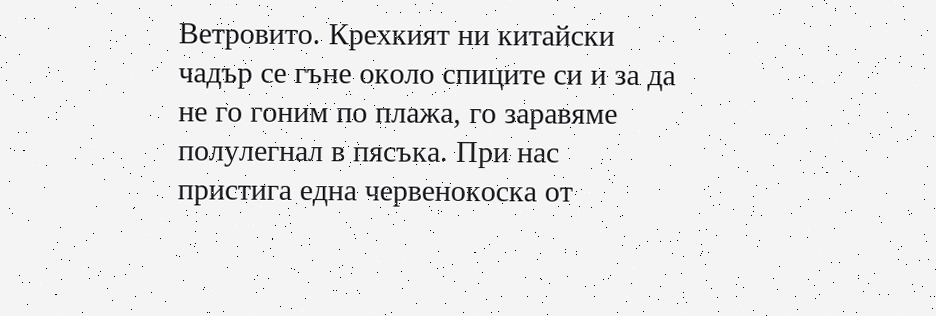Ветровито. Крехкият ни китайски чадър се гъне около спиците си и за да не го гоним по плажа, го заравяме полулегнал в пясъка. При нас пристига една червенокоска от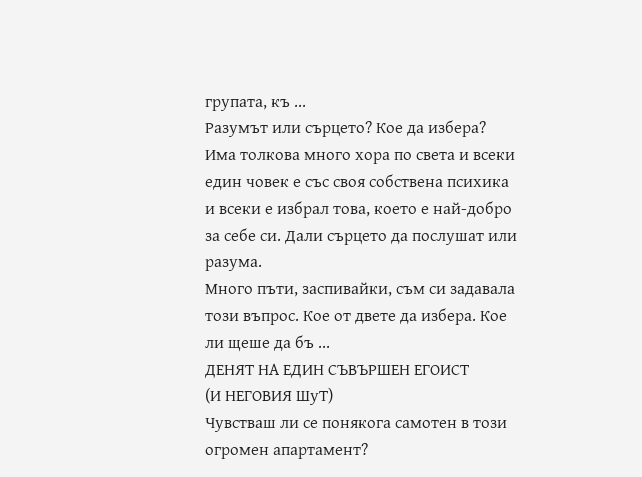групата, къ ...
Разумът или сърцето? Кое да избера?
Има толкова много хора по света и всеки един човек е със своя собствена психика и всеки е избрал това, което е най-добро за себе си. Дали сърцето да послушат или разума.
Много пъти, заспивайки, съм си задавала този въпрос. Кое от двете да избера. Кое ли щеше да бъ ...
ДЕНЯТ НА ЕДИН СЪВЪРШЕН ЕГОИСТ
(И НЕГОВИЯ ШуТ)
Чувстваш ли се понякога самотен в този огромен апартамент?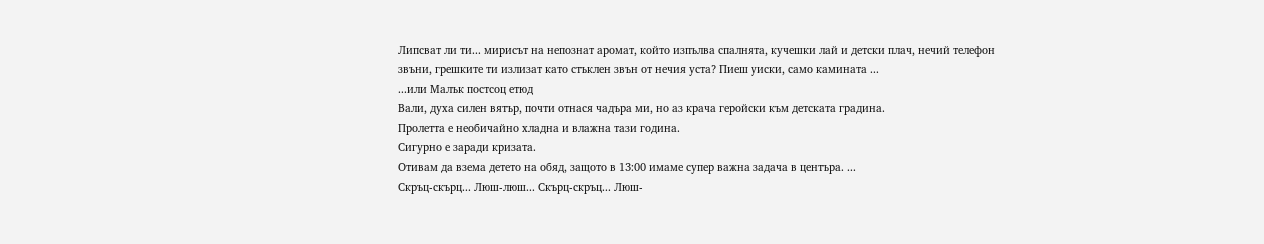Липсват ли ти... мирисът на непознат аромат, който изпълва спалнята, кучешки лай и детски плач, нечий телефон звъни, грешките ти излизат като стъклен звън от нечия уста? Пиеш уиски, само камината ...
...или Малък постсоц етюд
Вали, духа силен вятър, почти отнася чадъра ми, но аз крача геройски към детската градина.
Пролетта е необичайно хладна и влажна тази година.
Сигурно е заради кризата.
Отивам да взема детето на обяд, защото в 13:00 имаме супер важна задача в центъра. ...
Скръц-скърц... Люш-люш... Скърц-скръц... Люш-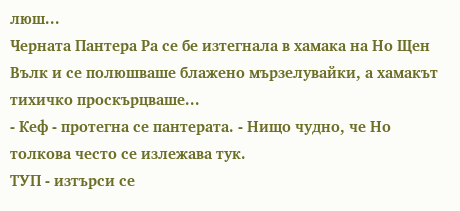люш...
Черната Пантера Ра се бе изтегнала в хамака на Но Щен Вълк и се полюшваше блажено мързелувайки, а хамакът тихичко проскърцваше...
- Кеф - протегна се пантерата. - Нищо чудно, че Но толкова често се излежава тук.
ТУП - изтърси се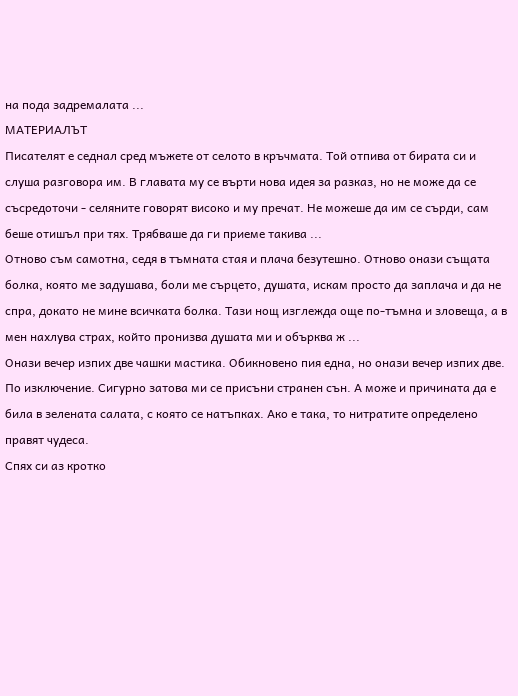на пода задремалата ...
МАТЕРИАЛЪТ
Писателят е седнал сред мъжете от селото в кръчмата. Той отпива от бирата си и слуша разговора им. В главата му се върти нова идея за разказ, но не може да се съсредоточи - селяните говорят високо и му пречат. Не можеше да им се сърди, сам беше отишъл при тях. Трябваше да ги приеме такива ...
Отново съм самотна, седя в тъмната стая и плача безутешно. Отново онази същата болка, която ме задушава, боли ме сърцето, душата, искам просто да заплача и да не спра, докато не мине всичката болка. Тази нощ изглежда още по-тъмна и зловеща, а в мен нахлува страх, който пронизва душата ми и обърква ж ...
Онази вечер изпих две чашки мастика. Обикновено пия една, но онази вечер изпих две. По изключение. Сигурно затова ми се присъни странен сън. А може и причината да е била в зелената салата, с която се натъпках. Ако е така, то нитратите определено правят чудеса.
Спях си аз кротко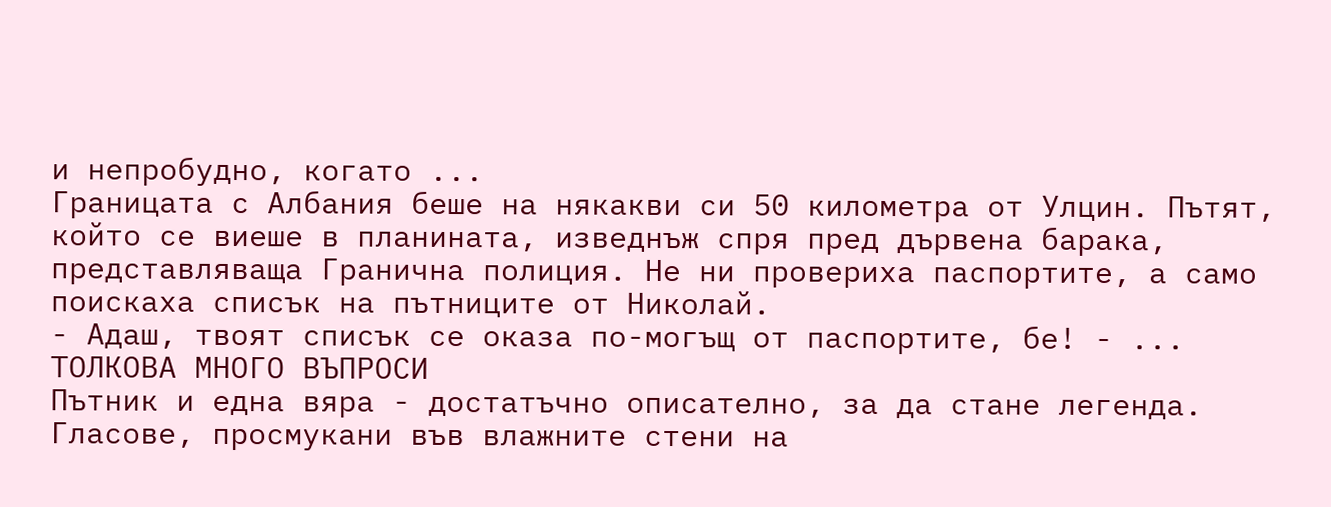и непробудно, когато ...
Границата с Албания беше на някакви си 50 километра от Улцин. Пътят, който се виеше в планината, изведнъж спря пред дървена барака, представляваща Гранична полиция. Не ни провериха паспортите, а само поискаха списък на пътниците от Николай.
- Адаш, твоят списък се оказа по-могъщ от паспортите, бе! - ...
ТОЛКОВА МНОГО ВЪПРОСИ
Пътник и една вяра - достатъчно описателно, за да стане легенда.
Гласове, просмукани във влажните стени на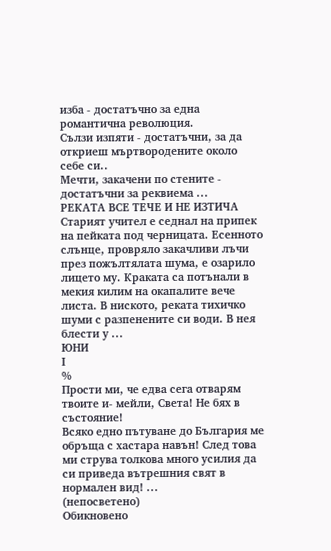изба - достатъчно за една романтична революция.
Сълзи изпяти - достатъчни, за да откриеш мъртвородените около себе си..
Мечти, закачени по стените - достатъчни за реквиема ...
РЕКАТА ВСЕ ТЕЧЕ И НЕ ИЗТИЧА
Старият учител е седнал на припек на пейката под черницата. Есенното слънце, провряло закачливи лъчи през пожълтялата шума, е озарило лицето му. Краката са потънали в мекия килим на окапалите вече листа. В ниското, реката тихичко шуми с разпенените си води. В нея блести у ...
ЮНИ
І
%
Прости ми, че едва сега отварям твоите и- мейли, Света! Не бях в състояние!
Всяко едно пътуване до България ме обръща с хастара навън! След това ми струва толкова много усилия да си приведа вътрешния свят в нормален вид! ...
(непосветено)
Обикновено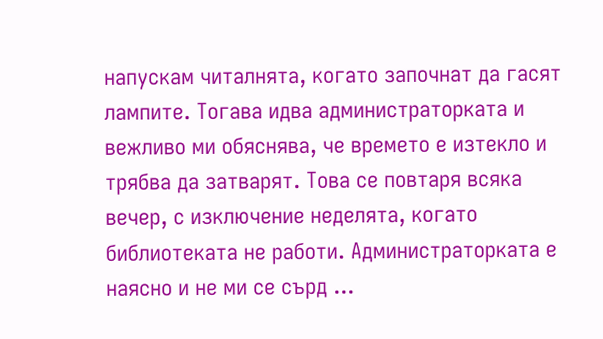напускам читалнята, когато започнат да гасят лампите. Тогава идва администраторката и вежливо ми обяснява, че времето е изтекло и трябва да затварят. Това се повтаря всяка вечер, с изключение неделята, когато библиотеката не работи. Администраторката е наясно и не ми се сърд ...